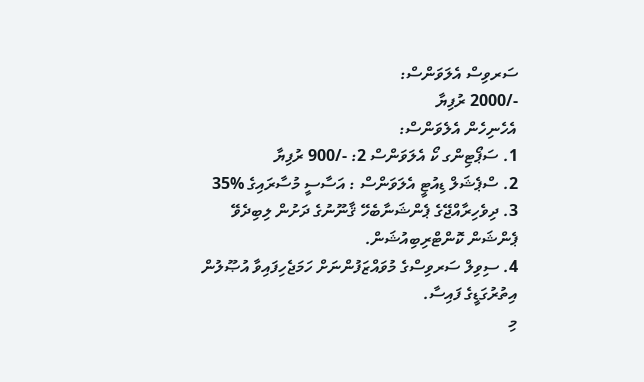ސަރވިސް އެލަވަންސް:
-/2000 ރުފިޔާ
އެހެނިހެން އެލެވަންސް:
1. ސަޕޯޓިންގ ކޯ އެލަވަންސް 2: -/900 ރުފިޔާ
2. ސްޕެޝަލް ޑިއުޓީ އެލަވަންސް : އަސާސީ މުސާރައިގެ %35
3. ދިވެހިރާއްޖޭގެ ޕެންޝަނާބެހޭ ޤާނޫނުގެ ދަށުން ލިބިދެވޭ ޕެންޝަން ކޮންޓްރިބިއުޝަން.
4. ސިވިލް ސަރވިސްގެ މުވައްޒަފުންނަށް ހަމަޖެހިފައިވާ އުޞޫލުން އިތުރުގަޑީގެ ފައިސާ.
މި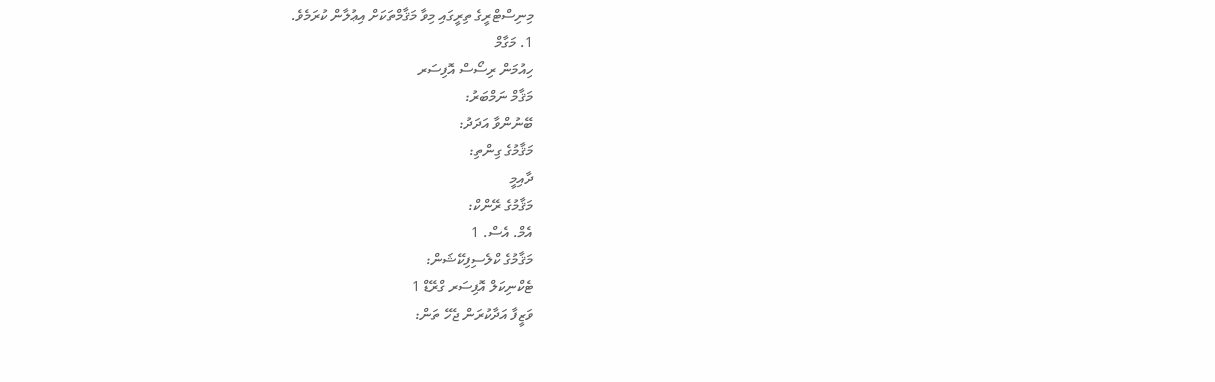މިނިސްޓްރީގެ ތިރީގައި މިވާ މަޤާމްތަކަށް އިޢުލާން ކުރަމެވެ.
1. މަގާމް
ހިއުމަން ރިސޯސް އޮފިސަރ
މަޤާމް ނަމްބަރު:
ބޭނުންވާ އަދަދު:
މަޤާމުގެ ގިންތި:
ދާއިމީ
މަޤާމުގެ ރޭންކް:
އެމް. އެސް. 1
މަޤާމުގެ ކްލެސިފިކޭޝަން:
ޓެކްނިކަލް އޮފިސަރ ގްރޭޑް 1
ވަޒީފާ އަދާކުރަން ޖެހޭ ތަން: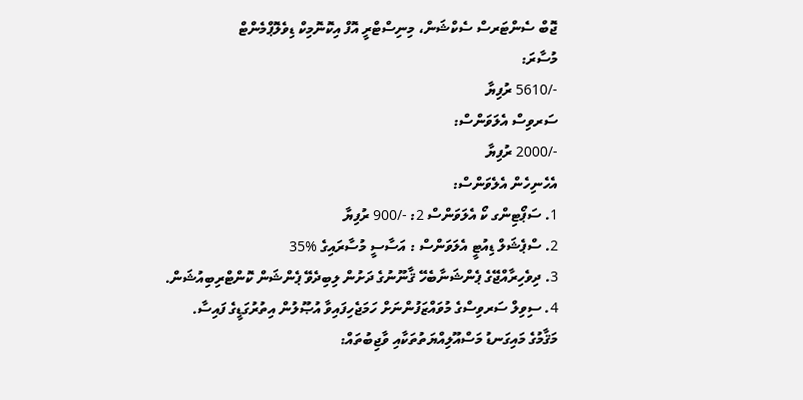ޖޮބް ސެންޓަރސް ސެކްޝަން، މިނިސްޓްރީ އޮފް އިކޮނޮމިކް ޑިވެލޮޕްމެންޓް
މުސާރަ:
-/5610 ރުފިޔާ
ސަރވިސް އެލަވަންސް:
-/2000 ރުފިޔާ
އެހެނިހެން އެލެވަންސް:
1. ސަޕޯޓިންގ ކޯ އެލަވަންސް 2: -/900 ރުފިޔާ
2. ސްޕެޝަލް ޑިއުޓީ އެލަވަންސް : އަސާސީ މުސާރައިގެ %35
3. ދިވެހިރާއްޖޭގެ ޕެންޝަނާބެހޭ ޤާނޫނުގެ ދަށުން ލިބިދެވޭ ޕެންޝަން ކޮންޓްރިބިއުޝަން.
4. ސިވިލް ސަރވިސްގެ މުވައްޒަފުންނަށް ހަމަޖެހިފައިވާ އުޞޫލުން އިތުރުގަޑީގެ ފައިސާ.
މަޤާމުގެ މައިގަނޑު މަސްއޫލިއްޔަތުތަކާއި ވާޖިބުތައް: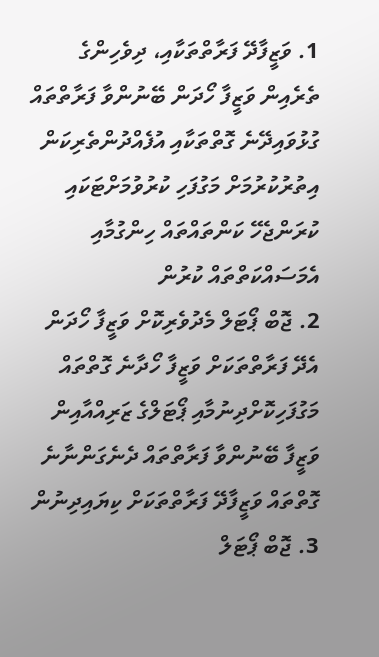1. ވަޒީފާދޭ ފަރާތްތަކާއި، ދިވެހިންގެ ތެރެއިން ވަޒީފާ ހޯދަން ބޭނުންވާ ފަރާތްތައް ގުޅުވައިދޭނެ ގޮތްތަކާއި އުފެއްދުންތެރިކަން އިތުރުކުރުމަށް މަގުފަހި ކުރުވުމަށްޓަކައި ކުރަންޖެހޭ ކަންތައްތައް ހިންގުމާއި އެމަސައްކަތްތައް ކުރުން
2. ޖޮބް ޕޯޓަލް މެދުވެރިކޮށް ވަޒީފާ ހޯދަން އެދޭ ފަރާތްތަކަށް ވަޒީފާ ހޯދާނެ ގޮތްތައް މަގުފަހިކޮށްދިނުމާއި ޕޯޓަލްގެ ޒަރިއްއާއިން ވަޒީފާ ބޭނުންވާ ފަރާތްތައް ދެނެގަންނާނެ ގޮތްތައް ވަޒީފާދޭ ފަރާތްތަކަށް ކިޔައިދިނުން
3. ޖޮބް ޕޯޓަލް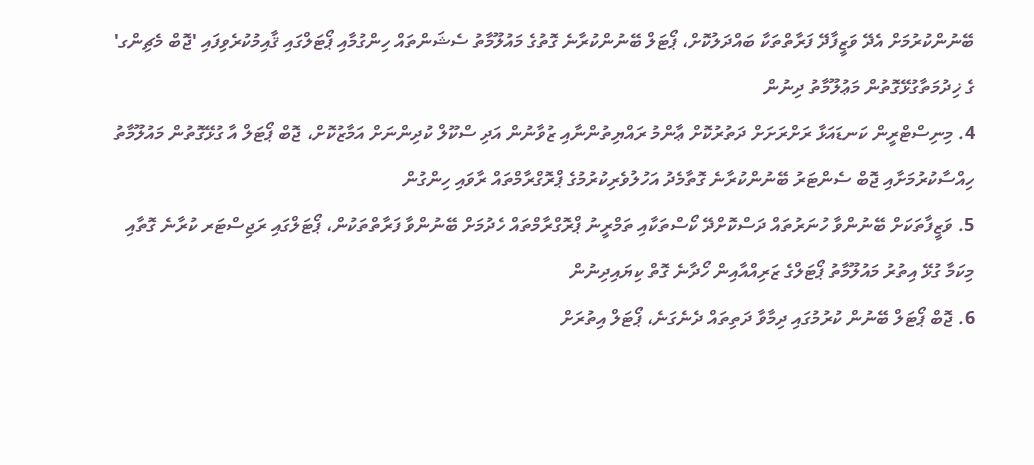ބޭނުންކުރުމަށް އެދޭ ވަޒީފާދޭ ފަރާތްތަކާ ބައްދަލުކޮށް، ޕޯޓަލް ބޭނުންކުރާނެ ގޮތުގެ މައުލޫމާތު ސެޝަންތައް ހިންގުމާއި ޕޯޓަލްގައި ޤާއިމުކުރެވިފައި 'ޖޮބް މެޗިންގ' ގެ ޚިދުމަތާގުޅޭގޮތުން މަޢުލޫމާތު ދިނުން
4. މިނިސްޓްރީން ކަނޑައަޅާ ރަށްރަށަށް ދަތުރުކޮށް ޢާންމު ރައްޔިތުންނާއި ޒުވާނުން އަދި ސްކޫލް ކުދިންނަށް އަމާޒުކޮށް، ޖޮބް ޕޯޓަލް އާ ގުޅޭގޮތުން މައުލޫމާތު ހިއްސާކުރުމަށާއި ޖޮބް ސެންޓަރު ބޭނުންކުރާނެ ގޮތާމެދު އަހުލުވެރިކުރުމުގެ ޕްރޮގްރާމްތައް ރާވައި ހިންގުން
5. ވަޒީފާތަކަށް ބޭނުންވާ ހުނަރުތައް ދަސްކޮށްދޭ ކޯސްތަކާއި ތަމްރީނު ޕްރޮގްރާމްތައް ހެދުމަށް ބޭނުންވާ ފަރާތްތަކުން، ޕޯޓަލްގައި ރަޖިސްޓަރ ކުރާނެ ގޮތާއި މިކަމާ ގުޅޭ އިތުރު މައުލޫމާތު ޕޯޓަލްގެ ޒަރިއްއާއިން ހޯދާނެ ގޮތް ކިޔައިދިނުން
6. ޖޮބް ޕޯޓަލް ބޭނުން ކުރުމުގައި ދިމާވާ ދަތިތައް ދެނެގަނެ، ޕޯޓަލް އިތުރަށް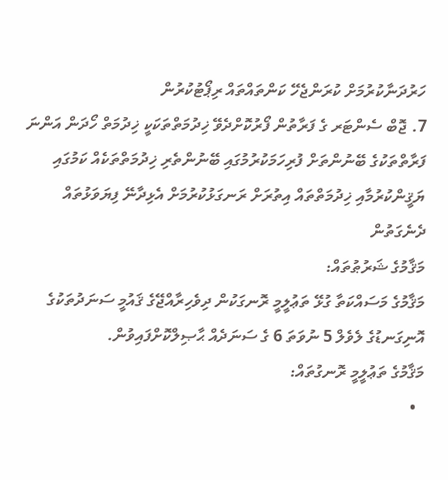ހަރުދަނާކުރުމަށް ކުރަންޖެހޭ ކަންތައްތައް ރިޕޯޓުކުރުން
7. ޖޮބް ސެންޓަރ ގެ ފަރާތުން ފޯރުކޮށްދެވޭ ޚިދުމަތްތަކަކީ ޚިދުމަތް ހޯދަން އަންނަ ފަރާތްތަކުގެ ބޭނުންތަށް ފުރިހަމަކުރުމުގައި ބޭނުންތެރި ޚިދުމަތްތަކެއް ކަމުގައި ޔަޤީންކުރުމާއި ޚިދުމަތްތައް އިތުރަށް ރަނގަޅުކުރުމަށް އެޅިދާނޭ ފިޔަވަޅުތައް ދެނެގަތުން
މަޤާމުގެ ޝަރުޠުތައް:
މަޤާމުގެ މަސައްކަތާ ގުޅޭ ތަޢުލީމީ ރޮނގަކުން ދިވެހިރާއްޖޭގެ ޤައުމީ ސަނަދުތަކުގެ އޮނިގަނޑުގެ ލެވެލް 5 ނުވަތަ 6 ގެ ސަނަދެއް ޙާޞިލްކޮށްފައިވުން.
މަޤާމުގެ ތަޢުލީމީ ރޮނގުތައް:
  •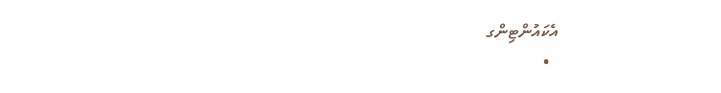އެކައުންޓިންގ
  •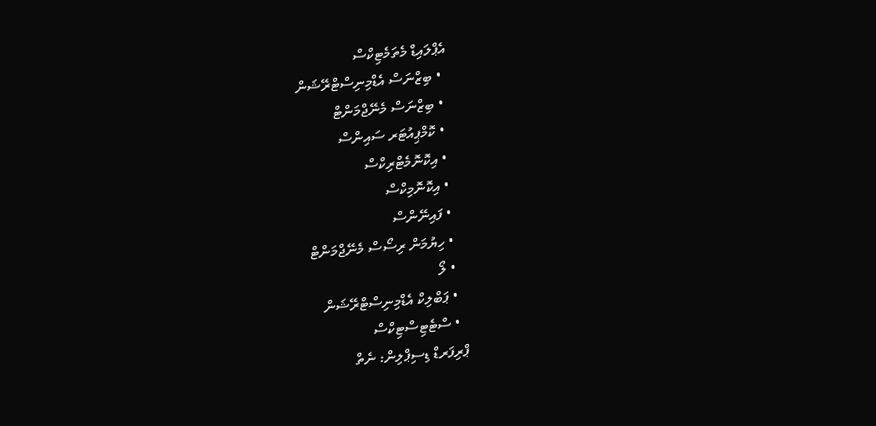އެޕްލައިޑް މެތަމެޓިކްސް
  • ބިޒްނަސް އެޑްމިނިސްޓްރޭޝަން
  • ބިޒްނަސް މެނޭޖްމަންޓް
  • ކޮމްޕިއުޓަރ ސައިންސް
  • އިކޮނޮމެޓްރިކްސް
  • އިކޮނޮމިކްސް
  • ފައިނޭންސް
  • ހިޔުމަން ރިސޯސް މެނޭޖްމަންޓް
  • ލޯ
  • ޕަބްލިކް އެޑްމިނިސްޓްރޭޝަން
  • ސްޓެޓިސްޓިކްސް
ޕްރިފަރޑް ޑިސިޕްލިން: ނެތް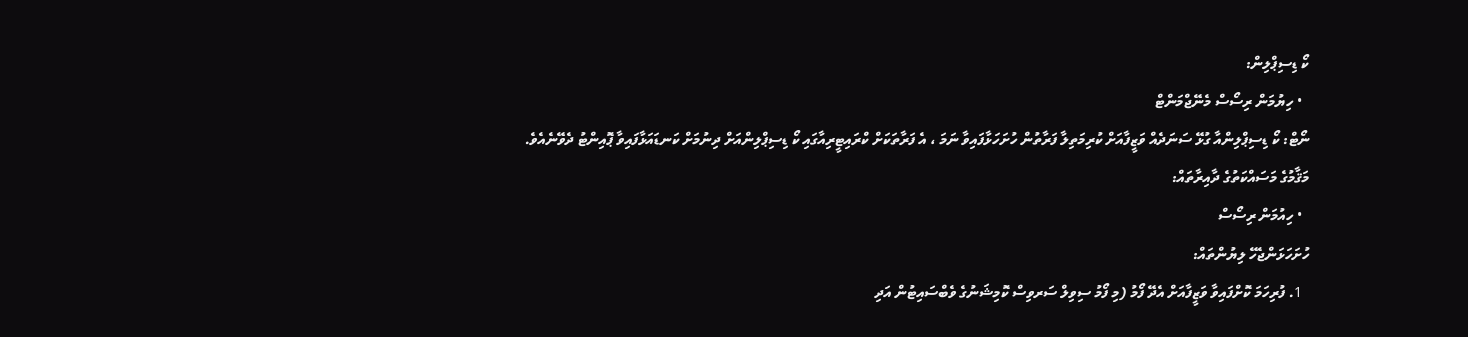ކޯ ޑިސިޕްލިން:
  • ހިޔުމަން ރިސޯސް މެނޭޖްމަންޓް
ނޯޓް: ކޯ ޑިސިޕްލިންއާ ގުޅޭ ސަނަދެއް ވަޒީފާއަށް ކުރިމަތިލާ ފަރާތުން ހުށަހަޅާފައިވާ ނަމަ ، އެ ފަރާތަކަށް ކްރައިޓީރިއާގައި ކޯ ޑިސިޕްލިންއަށް ދިނުމަށް ކަނޑައަޅާފައިވާ ޕޮއިންޓު ދެވޭނެއެވެ.
މަޤާމުގެ މަސައްކަތުގެ ދާއިރާތައް:
  • ހިއުމަން ރިސޯސް
ހުށަހަޅަންޖެހޭ ލިޔުންތައް:
  1. ފުރިހަމަ ކޮށްފައިވާ ވަޒީފާއަށް އެދޭ ފޯމު (މި ފޯމު ސިވިލް ސަރވިސް ކޮމިޝަނުގެ ވެބްސައިޓުން އަދި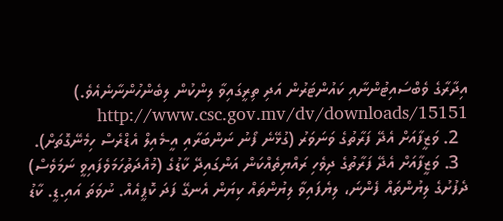އިދާރާގެ ވެބްސައިޓުންނާއި ކައުންޓަރުން އަދި ތިރީގައިވާ ލިންކުން ލިބެންހުންނާނެއެވެ.) http://www.csc.gov.mv/dv/downloads/15151
  2. ވަޒީފާއަށް އެދޭ ފަރާތުގެ ވަނަވަރު (ގުޅޭނެ ފޯނު ނަންބަރާއި އީ-މެއިލް އެޑްރެސް ހިމެނޭގޮތަށް).
  3. ވަޒީފާއަށް އެދޭ ފަރާތުގެ ދިވެހި ރައްޔިތެއްކަން އަންގައިދޭ ކާޑުގެ (މުއްދަތުހަމަވެފައިވީ ނަމަވެސް) ދެފުށުގެ ލިޔުންތައް ފެންނަ، ލިޔެފައިވާ ލިޔުންތައް ކިޔަން އެނގޭ ފަދަ ކޮޕީއެއް. ނުވަތަ އައި.ޑީ. ކާޑު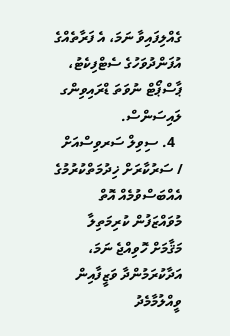ގެއްލިފައިވާ ނަމަ، އެ ފަރާތެއްގެ އުފަންދުވަހުގެ ސެޓްފިކެޓު، ޕާސްޕޯޓް ނުވަތަ ޑްރައިވިންގ ލައިސަންސް.
  4. ސިވިލް ސަރވިސްއަށް / ސަރުކާރަށް ޚިދުމަތްކުރުމުގެ އެއްބަސްވުމެއް އޮތް މުވައްޒަފުން ކުރިމަތިލާ މަޤާމަށް ހޮވިއްޖެ ނަމަ، އަދާކުރަމުންދާ ވަޒީފާއިން ވީއްލުމާމެދު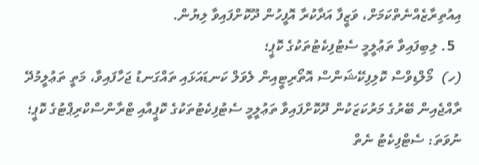އިއުތިރާޒެއްނެތްކަމަށް، ވަޒީފާ އަދާކުރާ އޮފީހުން ދޫކޮށްފައިވާ ލިޔުން.
  5. ލިބިފައިވާ ތަޢުލީމީ ސެޓުފިކެޓުތަކުގެ ކޮޕީ؛
(ހ)  މޯލްޑިވްސް ކޮލިފިކޭޝަންސް އޮތޯރިޓީއިން ލެވަލް ކަނޑައަޅައި ތައްގަނޑު ޖަހާފައިވާ، މަތީ ތަޢުލީމުދޭ ރާއްޖެއިން ބޭރުގެ މަރުކަޒަކުން ދޫކޮށްފައިވާ ތަޢުލީމީ ސެޓުފިކެޓުތަކުގެ ކޮޕީއާއި ޓްރާންސްކްރިޕްޓުގެ ކޮޕީ؛ ނުވަތަ: ސެޓްފިކެޓު ނެތް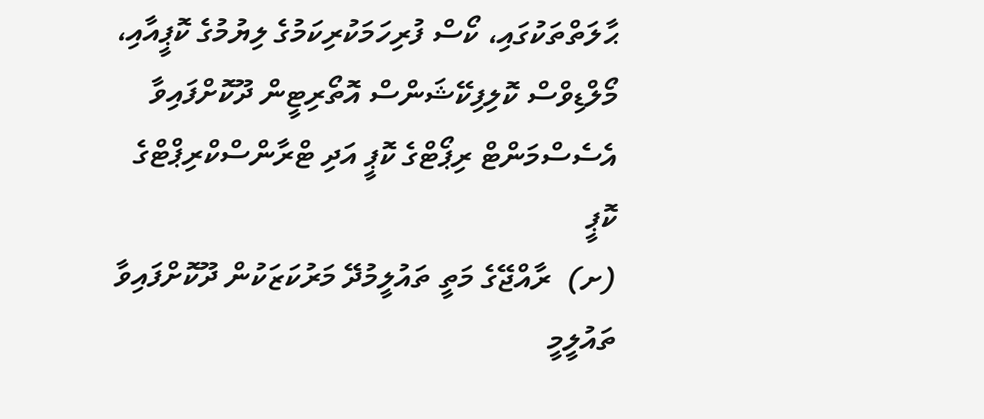ޙާލަތްތަކުގައި، ކޯސް ފުރިހަމަކުރިކަމުގެ ލިޔުމުގެ ކޮޕީއާއި، މޯލްޑިވްސް ކޮލިފިކޭޝަންސް އޮތޯރިޓީން ދޫކޮށްފައިވާ އެސެސްމަންޓް ރިޕޯޓްގެ ކޮޕީ އަދި ޓްރާންސްކްރިޕްޓްގެ ކޮޕީ
(ށ)  ރާއްޖޭގެ މަތީ ތައުލީމުދޭ މަރުކަޒަކުން ދޫކޮށްފައިވާ ތައުލީމީ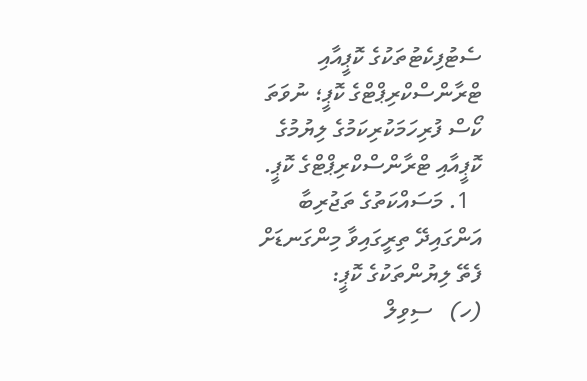ސެޓުފިކެޓުތަކުގެ ކޮޕީއާއި ޓްރާންސްކްރިޕްޓްގެ ކޮޕީ؛ ނުވަތަ ކޯސް ފުރިހަމަކުރިކަމުގެ ލިޔުމުގެ ކޮޕީއާއި ޓްރާންސްކްރިޕްޓްގެ ކޮޕީ.
  1. މަސައްކަތުގެ ތަޖުރިބާ އަންގައިދޭ ތިރީގައިވާ މިންގަނޑަށް ފެތޭ ލިޔުންތަކުގެ ކޮޕީ:
(ހ)   ސިވިލް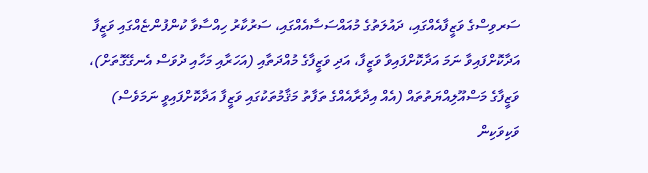ސަރވިސްގެ ވަޒީފާއެއްގައި، ދައުލަތުގެ މުއައްސަސާއެއްގައި، ސަރުކާރު ހިއްސާވާ ކުންފުންޏެއްގައި ވަޒީފާ އަދާކޮށްފައިވާ ނަމަ އަދާކޮށްފައިވާ ވަޒީފާ، އަދި ވަޒީފާގެ މުއްދަތާއި (އަހަރާއި މަހާއި ދުވަސް އެނގޭގޮތަށް)، ވަޒީފާގެ މަސްއޫލިއްޔަތުތައް (އެއް އިދާރާއެއްގެ ތަފާތު މަޤާމުތަކުގައި ވަޒީފާ އަދާކޮށްފައިވީ ނަމަވެސް) ވަކިވަކިން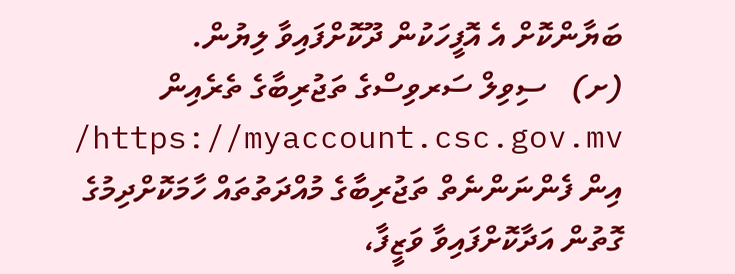ބަޔާންކޮށް އެ އޮފީހަކުން ދޫކޮށްފައިވާ ލިޔުން.
(ށ)   ސިވިލް ސަރވިސްގެ ތަޖުރިބާގެ ތެރެއިން https://myaccount.csc.gov.mv/ އިން ފެންނަންނެތް ތަޖުރިބާގެ މުއްދަތުތައް ހާމަކޮށްދިމުގެ ގޮތުން އަދާކޮށްފައިވާ ވަޒީފާ،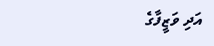އަދި ވަޒީފާގެ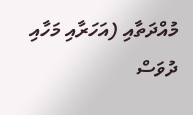މުއްދަތާއި (އަހަރާއި މަހާއި ދުވަސް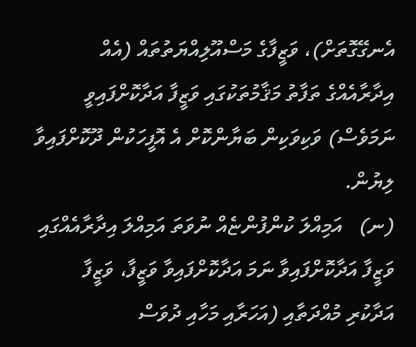އެނގޭގޮތަށް)، ވަޒީފާގެ މަސްއޫލިއްޔަތުތައް (އެއް އިދާރާއެއްގެ ތަފާތު މަޤާމުތަކުގައި ވަޒީފާ އަދާކޮށްފައިވީ ނަމަވެސް) ވަކިވަކިން ބަޔާންކޮށް އެ އޮފީހަކުން ދޫކޮށްފައިވާ ލިޔުން.
(ނ)   އަމިއްލަ ކުންފުންޏެއް ނުވަތަ އަމިއްލަ އިދާރާއެއްގައި ވަޒީފާ އަދާކޮށްފައިވާ ނަމަ އަދާކޮށްފައިވާ ވަޒީފާ، ވަޒީފާ އަދާކުރި މުއްދަތާއި (އަހަރާއި މަހާއި ދުވަސް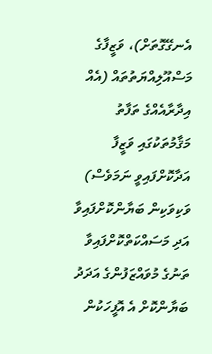އެނގޭގޮތަށް)، ވަޒީފާގެ މަސްއޫލިއްޔަތުތައް (އެއް އިދާރާއެއްގެ ތަފާތު މަޤާމުތަކުގައި ވަޒީފާ އަދާކޮށްފައިވީ ނަމަވެސް) ވަކިވަކިން ބަޔާންކޮށްފައިވާ އަދި މަސައްކަތްކޮށްފައިވާ ތަނުގެ މުވައްޒަފުންގެ އަދަދު ބަޔާންކޮށް އެ އޮފީހަކުން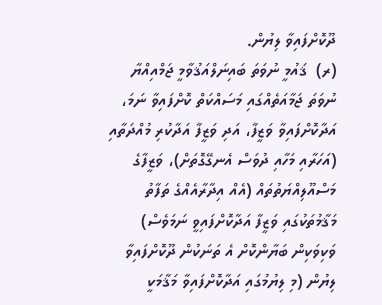ދޫކޮށްފައިވާ ލިޔުން.
(ރ)  ޤައުމީ ނުވަތަ ބައިނަލްއަޤުވާމީ ޖަމްއިއްޔާ ނުވަތަ ޖަމާއަތެއްގައި މަސައްކަތް ކޮށްފައިވާ ނަމަ، އަދާކޮށްފައިވާ ވަޒީފާ، އަދި ވަޒީފާ އަދާކުރި މުއްދަތާއި (އަހަރާއި މަހާއި ދުވަސް އެނގޭގޮތަށް)، ވަޒީފާގެ މަސްއޫލިއްޔަތުތައް (އެއް އިދާރާއެއްގެ ތަފާތު މަޤާމުތަކުގައި ވަޒީފާ އަދާކޮށްފައިވީ ނަމަވެސް) ވަކިވަކިން ބަޔާންކޮށް އެ ތަނަކުން ދޫކޮށްފައިވާ ލިޔުން (މި ލިޔުމުގައި އަދާކޮށްފައިވާ މަޤާމަކީ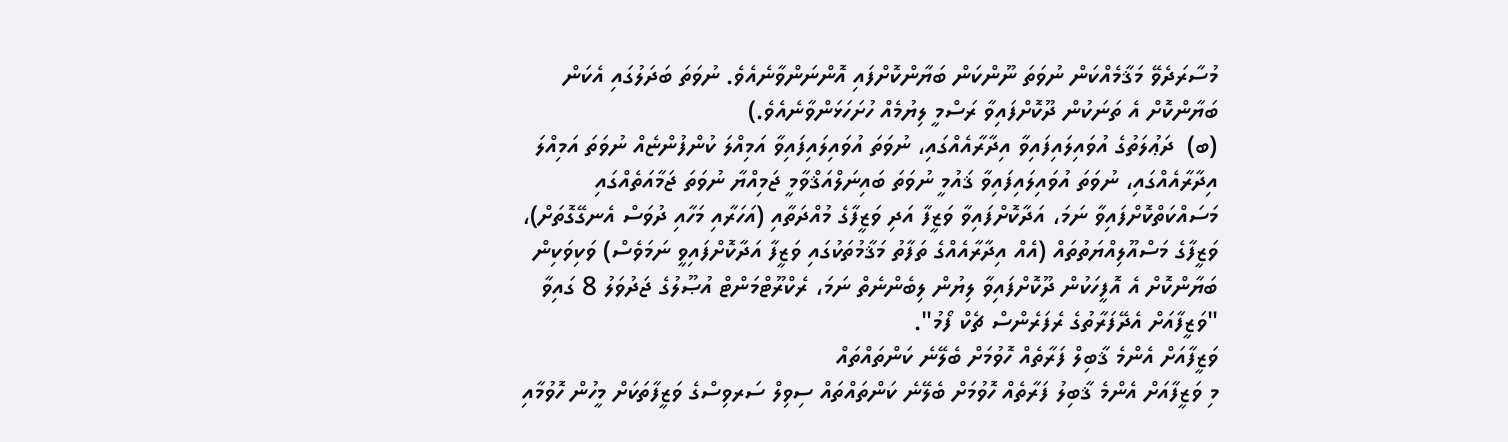މުސާރަދެވޭ މަޤާމެއްކަން ނުވަތަ ނޫންކަން ބަޔާންކޮށްފައި އޮންނަންވާނެއެވެ. ނުވަތަ ބަދަލުގައި އެކަން ބަޔާންކޮށް އެ ތަނަކުން ދޫކޮށްފައިވާ ރަސްމީ ލިޔުމެއް ހުށަހަޅަންވާނެއެވެ.)
(ބ)  ދަޢުލަތުގެ އުވައިލައިފައިވާ އިދާރާއެއްގައި، ނުވަތަ އުވައިލައިފައިވާ އަމިއްލަ ކުންފުންޏެއް ނުވަތަ އަމިއްލަ އިދާރާއެއްގައި، ނުވަތަ އުވައިލައިފައިވާ ޤައުމީ ނުވަތަ ބައިނަލްއަޤްވާމީ ޖަމިއްޔާ ނުވަތަ ޖަމާއަތެއްގައި މަސައްކަތްކޮށްފައިވާ ނަމަ، އަދާކޮށްފައިވާ ވަޒީފާ އަދި ވަޒީފާގެ މުއްދަތާއި (އަހަރާއި މަހާއި ދުވަސް އެނގޭގޮތަށް)، ވަޒީފާގެ މަސްއޫލިއްޔަތުތައް (އެއް އިދާރާއެއްގެ ތަފާތު މަޤާމުތަކުގައި ވަޒީފާ އަދާކޮށްފައިވީ ނަމަވެސް) ވަކިވަކިން ބަޔާންކޮށް އެ އޮފީހަކުން ދޫކޮށްފައިވާ ލިޔުން ލިބެންނެތް ނަމަ، ރެކްރޫޓްމަންޓް އުޞޫލުގެ ޖަދުވަލު 8 ގައިވާ "ވަޒީފާއަށް އެދޭފަރާތުގެ ރެފަރެންސް ޗެކް ފޯމު".
ވަޒީފާއަށް އެންމެ ޤާބިލް ފަރާތެއް ހޮވުމަށް ބެލޭނެ ކަންތައްތައް
މި ވަޒީފާއަށް އެންމެ ޤާބިލު ފަރާތެއް ހޮވުމަށް ބެލޭނެ ކަންތައްތައް ސިވިލް ސަރވިސްގެ ވަޒީފާތަކަށް މީހުން ހޮވުމާއި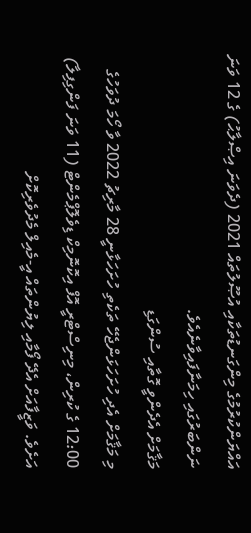އައްޔަންކުރުމުގެ މިންގަނޑުތަކާއި އުޞޫލުތައް 2021 (ދެވަނަ އިޞްލާޙު) ގެ 12 ވަނަ ނަންބަރުގައި ހިމަނާފައިވާނެއެވެ.
މަޤާމަށް އެދެންވީ ގޮތާއި ސުންގަޑި
މި މަޤާމަށް އެދި ހުށަހަޅަންޖެހޭ ތަކެތި ހުށަހަޅާނީ 28 މާރިޗު 2022 ވާ ހޯމަ ދުވަހުގެ 12:00 ގެ ކުރިން، މިނިސްޓްރީ އޮފް އިކޮނޮމިކް ޑިވެލޮޕްމެންޓް (11 ވަނަ ފަންގިފިލާ) އަށެވެ. ވަޒީފާއަށް އެދޭ ފޯމާއި ލިޔުންތައް އީ-މެއިލް މެދުވެރިކޮށް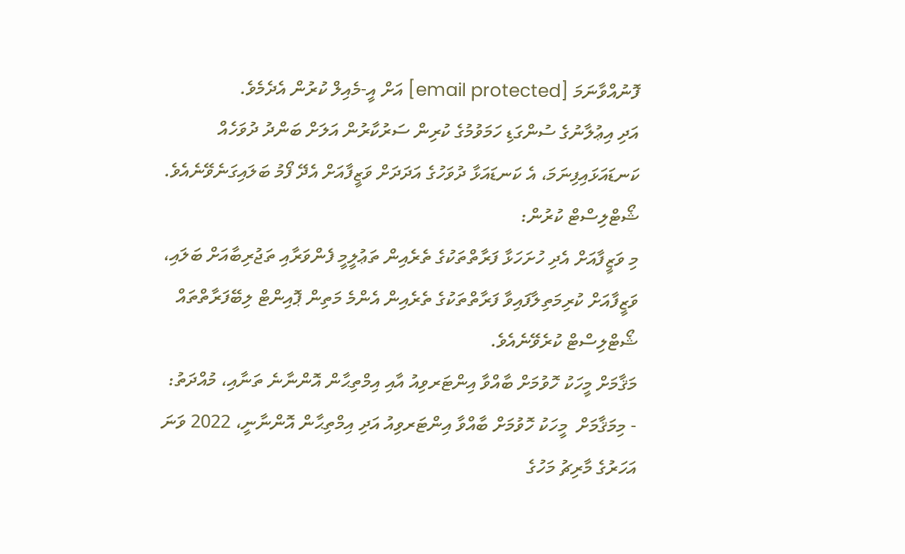ފޮނުއްވާނަމަ [email protected] އަށް އީ-މެއިލް ކުރުން އެދެމެވެ.
އަދި އިޢުލާނުގެ ސުންގަޑި ހަމަވުމުގެ ކުރިން ސަރުކާރުން އަލަށް ބަންދު ދުވަހެއް ކަނޑައަޅައިފިނަމަ، އެ ކަނޑައަޅާ ދުވަހުގެ އަދަދަށް ވަޒީފާއަށް އެދޭ ފޯމު ބަލައިގަނެވޭނެއެވެ.
ޝޯޓްލިސްޓް ކުރުން:
މި ވަޒީފާއަށް އެދި ހުށަހަޅާ ފަރާތްތަކުގެ ތެރެއިން ތަޢުލީމީ ފެންވަރާއި ތަޖުރިބާއަށް ބަލައި، ވަޒީފާއަށް ކުރިމަތިލާފައިވާ ފަރާތްތަކުގެ ތެރެއިން އެންމެ މަތިން ޕޮއިންޓް ލިބޭފަރާތްތައް ޝޯޓްލިސްޓް ކުރެވޭނެއެވެ.
މަޤާމަށް މީހަކު ހޮވުމަށް ބާއްވާ އިންޓަރވިއު އާއި އިމްތިޙާން އޮންނާނެ ތަނާއި، މުއްދަތު:
- މިމަޤާމަށް  މީހަކު ހޮވުމަށް ބާއްވާ އިންޓަރވިއު އަދި އިމްތިޙާން އޮންނާނީ، 2022 ވަނަ އަހަރުގެ މާރިޗު މަހުގެ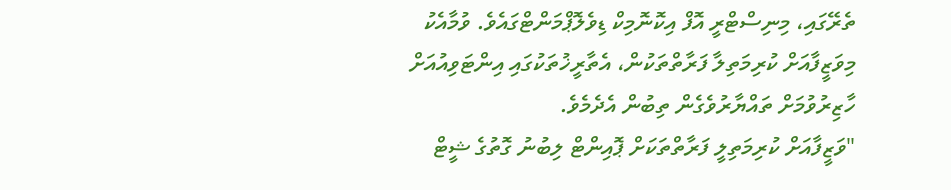ތެރޭގައި، މިނިސްޓްރީ އޮފް އިކޮނޮމިކް ޑިވެލޮޕްމަންޓްގައެވެ. ވުމާއެކު މިވަޒީފާއަށް ކުރިމަތިލާ ފަރާތްތަކުން، އެތާރީޚުތަކުގައި އިންޓަވިއުއަށް ހާޒިރުވުމަށް ތައްޔާރުވެގެން ތިބުން އެދެމެވެ.
"ވަޒީފާއަށް ކުރިމަތިލީ ފަރާތްތަކަށް ޕޮއިންޓް ލިބުނު ގޮތުގެ ޝީޓް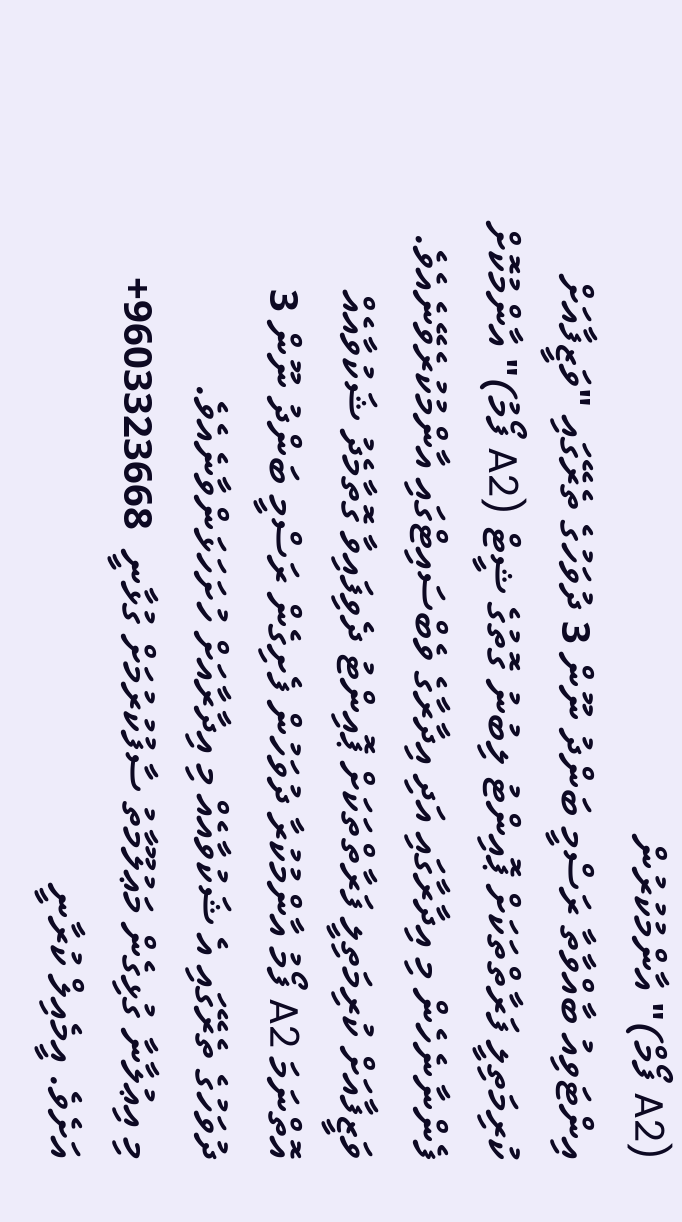(A2 ފޯމް)" އާންމުކުރުން
އިންޓަވިއު ބާއްވާތާ ރަސްމީ ބަންދު ނޫން 3 ދުވަހުގެ ތެރޭގައި "ވަޒީފާއަށް ކުރިމަތިލީ ފަރާތްތަކަށް ޕޮއިންޓު ލިބުނު ގޮތުގެ ޝީޓް (A2 ފޯމު)" އާންމުކޮށް ފެންނާނެހެން މި އިދާރާގައި އަދި އިދާރާގެ ވެބްސައިޓްގައި އާންމުކުރެވޭނެއެވެ. ވަޒީފާއަށް ކުރިމަތިލީ ފަރާތްތަކަށް ޕޮއިންޓު ދެވިފައިވާ ގޮތާމެދު ޝަކުވާއެއް އޮތްނަމަ A2 ފޯމު އާންމުކުރާ ދުވަހުން ފެށިގެން ރަސްމީ ބަންދު ނޫން 3 ދުވަހުގެ ތެރޭގައި އެ ޝަކުވާއެއް މި އިދާރާއަށް ހުށަހަޅަންވާނެއެވެ.
މި އިޢުލާނާ ގުޅިގެން މަޢުލޫމާތު ސާފުކުރުމަށް ގުޅާނީ  9603323668+ އަށެވެ. އީމެއިލް ކުރާނީ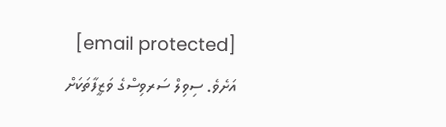[email protected] އަށެވެ. ސިވިލް ސަރވިސްގެ ވަޒީފާތަކަށް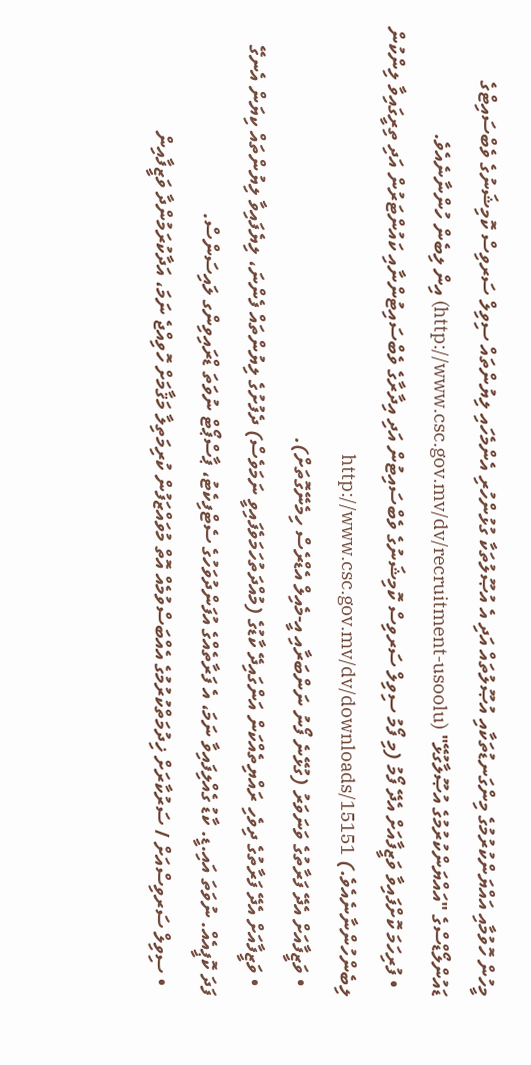މީހުން ހޮވުމާއި އައްޔަންކުރުމުގެ މިންގަނޑުތަކާއި އުޞޫލުތައް އަދި އެ އުޞޫލުތަކާ ގުޅުންހުރި އެންމެހައި ލިޔުންތައް ސިވިލް ސަރވިސް ކޮމިޝަނުގެ ވެބްސައިޓްގެ ޑައުންލޯޑްސްގެ "އައްޔަންކުރުމުގެ އުޞޫލާގުޅޭ" (http://www.csc.gov.mv/dv/recruitment-usoolu) އިން ލިބެން ހުންނާނެއެވެ.
  • ފުރިހަމަ ކޮށްފައިވާ ވަޒީފާއަށް އެދޭ ފޯމު (މި ފޯމު ސިވިލް ސަރވިސް ކޮމިޝަނުގެ ވެބްސައިޓުން އަދި އިދާރާގެ ވެބްސައިޓުންނާއި ކައުންޓަރުން އަދި ތިރީގައިވާ ލިންކުން ލިބެންހުންނާނެއެވެ.) http://www.csc.gov.mv/dv/downloads/15151
  • ވަޒީފާއަށް އެދޭ ފަރާތުގެ ވަނަވަރު (ގުޅޭނެ ފޯނު ނަންބަރާއި އީ-މެއިލް އެޑްރެސް ހިމެނޭގޮތަށް).
  • ވަޒީފާއަށް އެދޭ ފަރާތުގެ ދިވެހި ރައްޔިތެއްކަން އަންގައިދޭ ކާޑުގެ (މުއްދަތުހަމަވެފައިވީ ނަމަވެސް) ދެފުށުގެ ލިޔުންތައް ފެންނަ، ލިޔެފައިވާ ލިޔުންތައް ކިޔަން އެނގޭ ފަދަ ކޮޕީއެއް. ނުވަތަ އައި.ޑީ. ކާޑު ގެއްލިފައިވާ ނަމަ، އެ ފަރާތެއްގެ އުފަންދުވަހުގެ ސެޓްފިކެޓު، ޕާސްޕޯޓް ނުވަތަ ޑްރައިވިންގ ލައިސަންސް.
  • ސިވިލް ސަރވިސްއަށް / ސަރުކާރަށް ޚިދުމަތްކުރުމުގެ އެއްބަސްވުމެއް އޮތް މުވައްޒަފުން ކުރިމަތިލާ މަޤާމަށް ހޮވިއްޖެ ނަމަ، އަދާކުރަމުންދާ ވަޒީފާއިން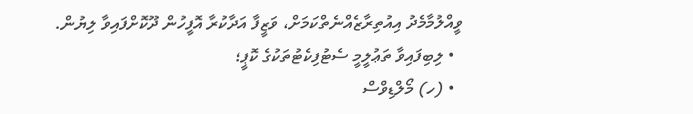ވީއްލުމާމެދު އިއުތިރާޒެއްނެތްކަމަށް، ވަޒީފާ އަދާކުރާ އޮފީހުން ދޫކޮށްފައިވާ ލިޔުން.
  • ލިބިފައިވާ ތަޢުލީމީ ސެޓުފިކެޓުތަކުގެ ކޮޕީ؛
  • (ހ) މޯލްޑިވްސް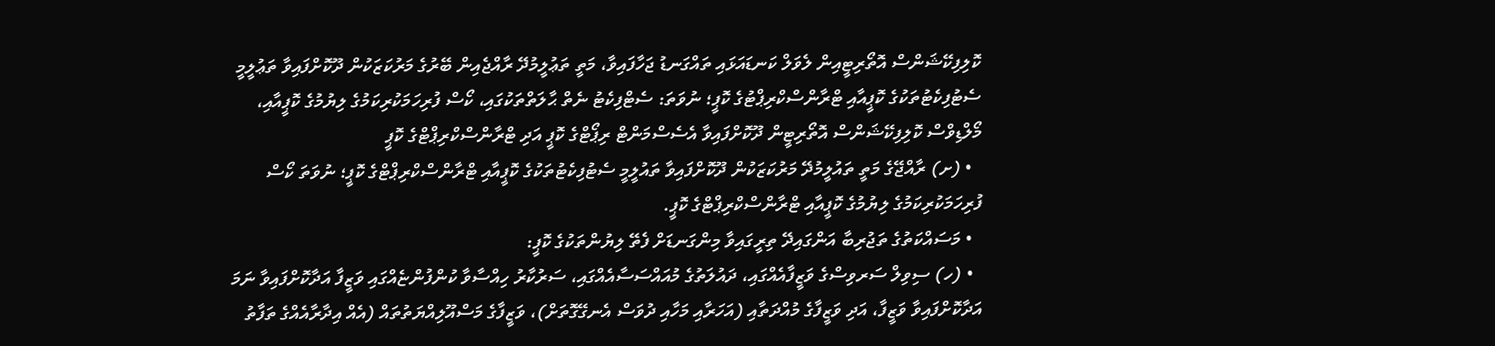ކޮލިފިކޭޝަންސް އޮތޯރިޓީއިން ލެވަލް ކަނޑައަޅައި ތައްގަނޑު ޖަހާފައިވާ، މަތީ ތަޢުލީމުދޭ ރާއްޖެއިން ބޭރުގެ މަރުކަޒަކުން ދޫކޮށްފައިވާ ތަޢުލީމީ ސެޓުފިކެޓުތަކުގެ ކޮޕީއާއި ޓްރާންސްކްރިޕްޓުގެ ކޮޕީ؛ ނުވަތަ: ސެޓްފިކެޓު ނެތް ޙާލަތްތަކުގައި، ކޯސް ފުރިހަމަކުރިކަމުގެ ލިޔުމުގެ ކޮޕީއާއި، މޯލްޑިވްސް ކޮލިފިކޭޝަންސް އޮތޯރިޓީން ދޫކޮށްފައިވާ އެސެސްމަންޓް ރިޕޯޓްގެ ކޮޕީ އަދި ޓްރާންސްކްރިޕްޓްގެ ކޮޕީ
  • (ށ) ރާއްޖޭގެ މަތީ ތައުލީމުދޭ މަރުކަޒަކުން ދޫކޮށްފައިވާ ތައުލީމީ ސެޓުފިކެޓުތަކުގެ ކޮޕީއާއި ޓްރާންސްކްރިޕްޓްގެ ކޮޕީ؛ ނުވަތަ ކޯސް ފުރިހަމަކުރިކަމުގެ ލިޔުމުގެ ކޮޕީއާއި ޓްރާންސްކްރިޕްޓްގެ ކޮޕީ.
  • މަސައްކަތުގެ ތަޖުރިބާ އަންގައިދޭ ތިރީގައިވާ މިންގަނޑަށް ފެތޭ ލިޔުންތަކުގެ ކޮޕީ:
  • (ހ) ސިވިލް ސަރވިސްގެ ވަޒީފާއެއްގައި، ދައުލަތުގެ މުއައްސަސާއެއްގައި، ސަރުކާރު ހިއްސާވާ ކުންފުންޏެއްގައި ވަޒީފާ އަދާކޮށްފައިވާ ނަމަ އަދާކޮށްފައިވާ ވަޒީފާ، އަދި ވަޒީފާގެ މުއްދަތާއި (އަހަރާއި މަހާއި ދުވަސް އެނގޭގޮތަށް)، ވަޒީފާގެ މަސްއޫލިއްޔަތުތައް (އެއް އިދާރާއެއްގެ ތަފާތު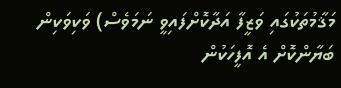މަޤާމުތަކުގައި ވަޒީފާ އަދާކޮށްފައިވީ ނަމަވެސް) ވަކިވަކިން ބަޔާންކޮށް އެ އޮފީހަކުން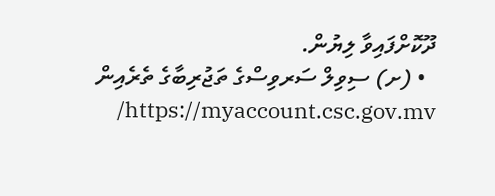ދޫކޮށްފައިވާ ލިޔުން.
  • (ށ) ސިވިލް ސަރވިސްގެ ތަޖުރިބާގެ ތެރެއިން https://myaccount.csc.gov.mv/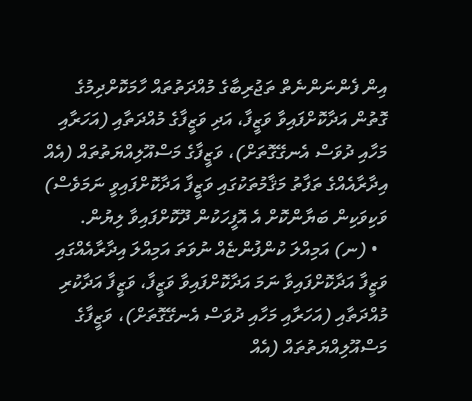އިން ފެންނަންނެތް ތަޖުރިބާގެ މުއްދަތުތައް ހާމަކޮށްދިމުގެ ގޮތުން އަދާކޮށްފައިވާ ވަޒީފާ، އަދި ވަޒީފާގެ މުއްދަތާއި (އަހަރާއި މަހާއި ދުވަސް އެނގޭގޮތަށް)، ވަޒީފާގެ މަސްއޫލިއްޔަތުތައް (އެއް އިދާރާއެއްގެ ތަފާތު މަޤާމުތަކުގައި ވަޒީފާ އަދާކޮށްފައިވީ ނަމަވެސް) ވަކިވަކިން ބަޔާންކޮށް އެ އޮފީހަކުން ދޫކޮށްފައިވާ ލިޔުން.
  • (ނ) އަމިއްލަ ކުންފުންޏެއް ނުވަތަ އަމިއްލަ އިދާރާއެއްގައި ވަޒީފާ އަދާކޮށްފައިވާ ނަމަ އަދާކޮށްފައިވާ ވަޒީފާ، ވަޒީފާ އަދާކުރި މުއްދަތާއި (އަހަރާއި މަހާއި ދުވަސް އެނގޭގޮތަށް)، ވަޒީފާގެ މަސްއޫލިއްޔަތުތައް (އެއް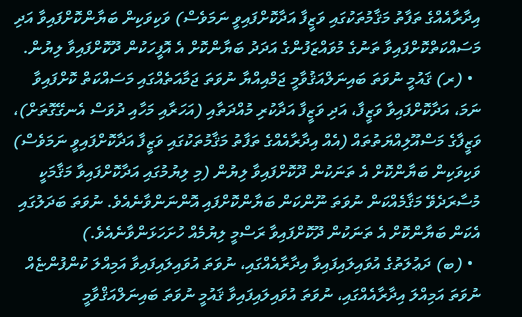އިދާރާއެއްގެ ތަފާތު މަޤާމުތަކުގައި ވަޒީފާ އަދާކޮށްފައިވީ ނަމަވެސް) ވަކިވަކިން ބަޔާންކޮށްފައިވާ އަދި މަސައްކަތްކޮށްފައިވާ ތަނުގެ މުވައްޒަފުންގެ އަދަދު ބަޔާންކޮށް އެ އޮފީހަކުން ދޫކޮށްފައިވާ ލިޔުން.
  • (ރ) ޤައުމީ ނުވަތަ ބައިނަލްއަޤުވާމީ ޖަމްއިއްޔާ ނުވަތަ ޖަމާއަތެއްގައި މަސައްކަތް ކޮށްފައިވާ ނަމަ، އަދާކޮށްފައިވާ ވަޒީފާ، އަދި ވަޒީފާ އަދާކުރި މުއްދަތާއި (އަހަރާއި މަހާއި ދުވަސް އެނގޭގޮތަށް)، ވަޒީފާގެ މަސްއޫލިއްޔަތުތައް (އެއް އިދާރާއެއްގެ ތަފާތު މަޤާމުތަކުގައި ވަޒީފާ އަދާކޮށްފައިވީ ނަމަވެސް) ވަކިވަކިން ބަޔާންކޮށް އެ ތަނަކުން ދޫކޮށްފައިވާ ލިޔުން (މި ލިޔުމުގައި އަދާކޮށްފައިވާ މަޤާމަކީ މުސާރަދެވޭ މަޤާމެއްކަން ނުވަތަ ނޫންކަން ބަޔާންކޮށްފައި އޮންނަންވާނެއެވެ. ނުވަތަ ބަދަލުގައި އެކަން ބަޔާންކޮށް އެ ތަނަކުން ދޫކޮށްފައިވާ ރަސްމީ ލިޔުމެއް ހުށަހަޅަންވާނެއެވެ.)
  • (ބ) ދަޢުލަތުގެ އުވައިލައިފައިވާ އިދާރާއެއްގައި، ނުވަތަ އުވައިލައިފައިވާ އަމިއްލަ ކުންފުންޏެއް ނުވަތަ އަމިއްލަ އިދާރާއެއްގައި، ނުވަތަ އުވައިލައިފައިވާ ޤައުމީ ނުވަތަ ބައިނަލްއަޤްވާމީ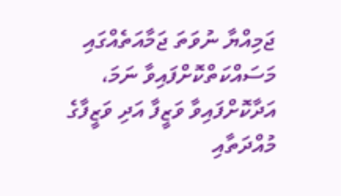ޖަމިއްޔާ ނުވަތަ ޖަމާއަތެއްގައި މަސައްކަތްކޮށްފައިވާ ނަމަ، އަދާކޮށްފައިވާ ވަޒީފާ އަދި ވަޒީފާގެ މުއްދަތާއި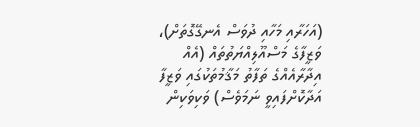(އަހަރާއި މަހާއި ދުވަސް އެނގޭގޮތަށް)، ވަޒީފާގެ މަސްއޫލިއްޔަތުތައް (އެއް އިދާރާއެއްގެ ތަފާތު މަޤާމުތަކުގައި ވަޒީފާ އަދާކޮށްފައިވީ ނަމަވެސް) ވަކިވަކިން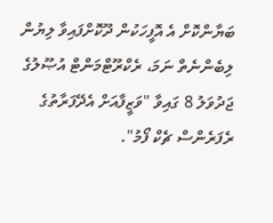ބަޔާންކޮށް އެ އޮފީހަކުން ދޫކޮށްފައިވާ ލިޔުން ލިބެންނެތް ނަމަ، ރެކްރޫޓްމަންޓް އުޞޫލުގެ ޖަދުވަލު 8 ގައިވާ "ވަޒީފާއަށް އެދޭފަރާތުގެ ރެފަރެންސް ޗެކް ފޯމު".